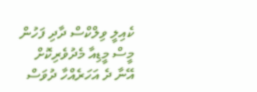ކެއިލީ ވިލްކްސް ދާދި ފަހުން މީސް މީޑިއާ މެދުވެރިކޮށް އޭނާ ދެ އަހަރެއްހާ ދުވަސް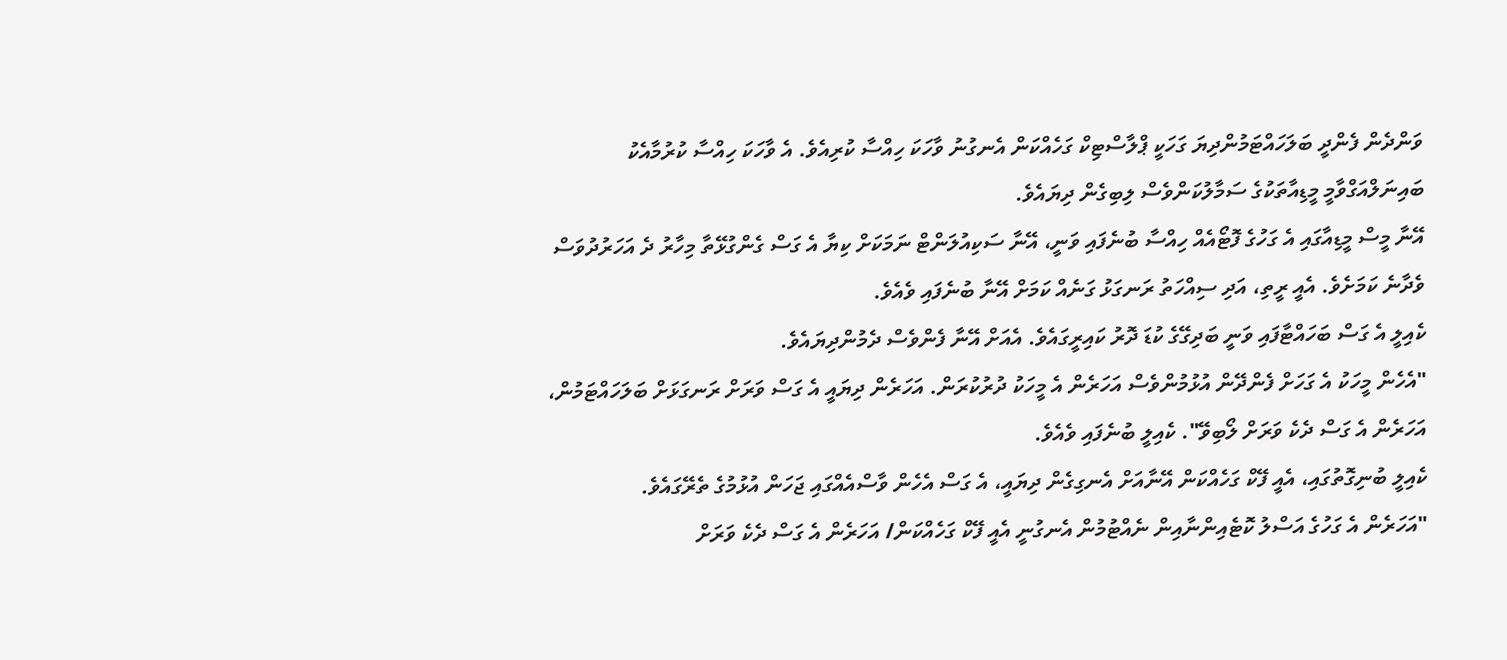ވަންދެން ފެންދީ ބަލަހައްޓަމުންދިޔަ ގަހަކީ ޕްލާސްޓިކް ގަހެއްކަން އެނގުނު ވާހަކަ ހިއްސާ ކުރިއެވެ. އެ ވާހަކަ ހިއްސާ ކުރުމާއެކު ބައިނަލްއަގްވާމީ މީޑިއާތަކުގެ ސަމާލުކަންވެސް ލިބިގެން ދިޔައެވެ.
އޭނާ މީސް މީޑިއާގައި އެ ގަހުގެ ފޮޓޯއެއް ހިއްސާ ބުނެފައި ވަނީ، އޭނާ ސަކިއުލަންޓް ނަމަކަށް ކިޔާ އެ ގަސް ގެންގުޅޭތާ މިހާރު ދެ އަހަރުދުވަސް ވެދާނެ ކަމަށެވެ. އެއީ ރީތި، އަދި ސިއްހަތު ރަނގަޅު ގަނެއް ކަމަށް އޭނާ ބުނެފައި ވެއެވެ.
ކެއިލީ އެ ގަސް ބަހައްޓާފައި ވަނީ ބަދިގޭގެ ކުޑަ ދޮރު ކައިރީގައެވެ. އެއަށް އޭނާ ފެންވެސް ދެމުންދިޔައެވެ.
"އެހެން މީހަކު އެ ގަހަށް ފެންދޭން އުޅުމުންވެސް އަހަރެން އެ މީހަކު ދުރުކުރަން. އަހަރެން ދިޔައީ އެ ގަސް ވަރަށް ރަނގަޅަށް ބަލަހައްޓަމުން، އަހަރެން އެ ގަސް ދެކެ ވަރަށް ލޯބިވޭ". ކެއިލީ ބުނެފައި ވެއެވެ.
ކެއިލީ ބުނިގޮތުގައި، އެއީ ފޭކް ގަހެއްކަން އޭނާއަށް އެނގިގެން ދިޔައީ، އެ ގަސް އެހެން ވާސްއެއްގައި ޖަހަން އުޅުމުގެ ތެރޭގައެވެ.
"އަހަރެން އެ ގަހުގެ އަސްލު ކޮޓެއިންނާއިން ނެއްޓުމުން އެނގުނީ އެއީ ފޭކް ގަހެއްކަން/ އަހަރެން އެ ގަސް ދެކެ ވަރަށް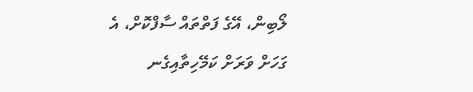ލޯބިން، އޭގެ ފަތްތައް ސާފްކޮށް، އެ ގަހަށް ވަރަށް ކަމޭހިތާއިގެނ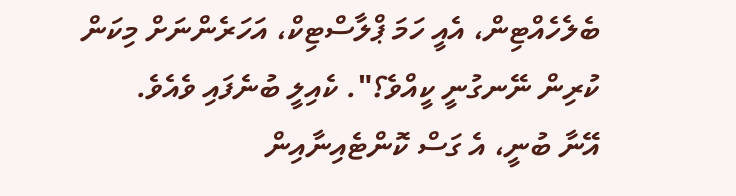ބެލެހެއްޓިން، އެއީ ހަމަ ޕްލާސްޓިކް، އަހަރެންނަށް މިކަން ކުރިން ނޭނގުނީ ކީއްވެ؟". ކެއިލީ ބުނެފައި ވެއެވެ.
އޭނާ ބުނީ، އެ ގަސް ކޮންޓެއިނާއިން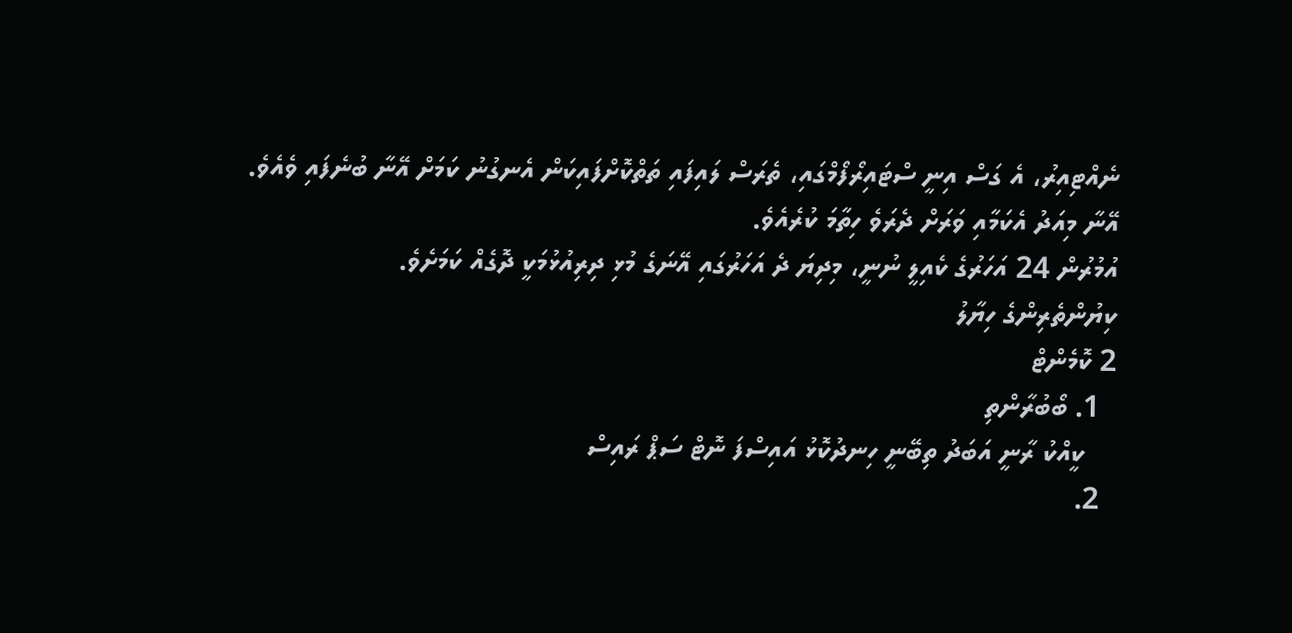ނެއްޓިއިރު، އެ ގަސް އިނީ ސްޓައިރޯފޯމްގައި، ތެރަސް ލައިފައި ތަތްކޮށްފައިކަން އެނގުނު ކަމަށް އޭނާ ބުނެފައި ވެއެވެ.
އޭނާ މިއަދު އެކަމާއި ވަރަށް ދެރަވެ ހިތާމަ ކުރެއެވެ.
އުމުރުން 24 އަހަރުގެ ކެއިލީ ނުނީ، މިދިޔަ ދެ އަހަރުގައި އޭނަގެ މުޅި ދިރިއުޅުމަކީ ދޮގެއް ކަމަށެވެ.
ކިޔުންތެރިންގެ ހިޔާލު
2 ކޮމެންޓް
  1. ބޯބުރާންތި
    ކީއްކު ރާނީ އަބަދު ތިބޭނީ ހިނދުކޮޅު އައިސްފަ ނޮޓް ސަޕް ރައިސް
  2.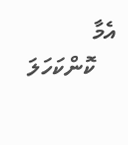އެމާ
    ކޮންކަހަލަ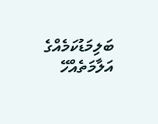ބަލިމަޑުކަމެއްގެ އަލާމަތެއްހޭ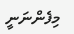މިފެންނަނީ